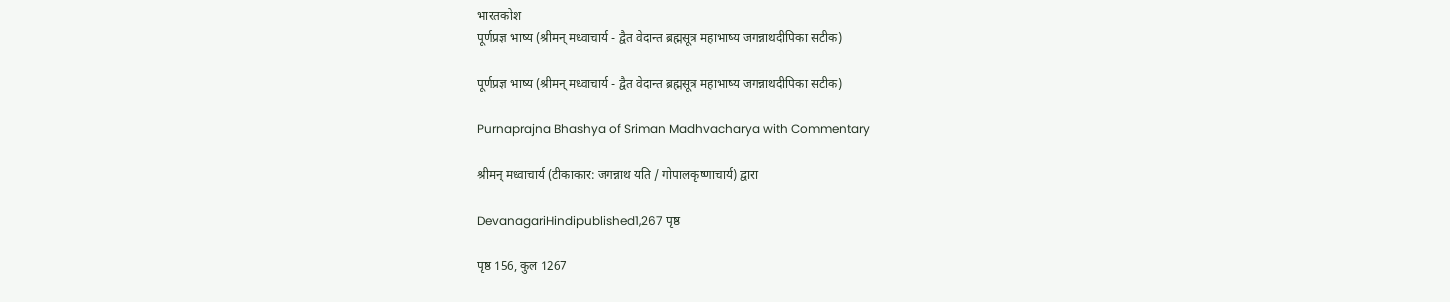भारतकोश
पूर्णप्रज्ञ भाष्य (श्रीमन् मध्वाचार्य - द्वैत वेदान्त ब्रह्मसूत्र महाभाष्य जगन्नाथदीपिका सटीक)

पूर्णप्रज्ञ भाष्य (श्रीमन् मध्वाचार्य - द्वैत वेदान्त ब्रह्मसूत्र महाभाष्य जगन्नाथदीपिका सटीक)

Purnaprajna Bhashya of Sriman Madhvacharya with Commentary

श्रीमन् मध्वाचार्य (टीकाकार: जगन्नाथ यति / गोपालकृष्णाचार्य) द्वारा

DevanagariHindipublished1,267 पृष्ठ

पृष्ठ 156, कुल 1267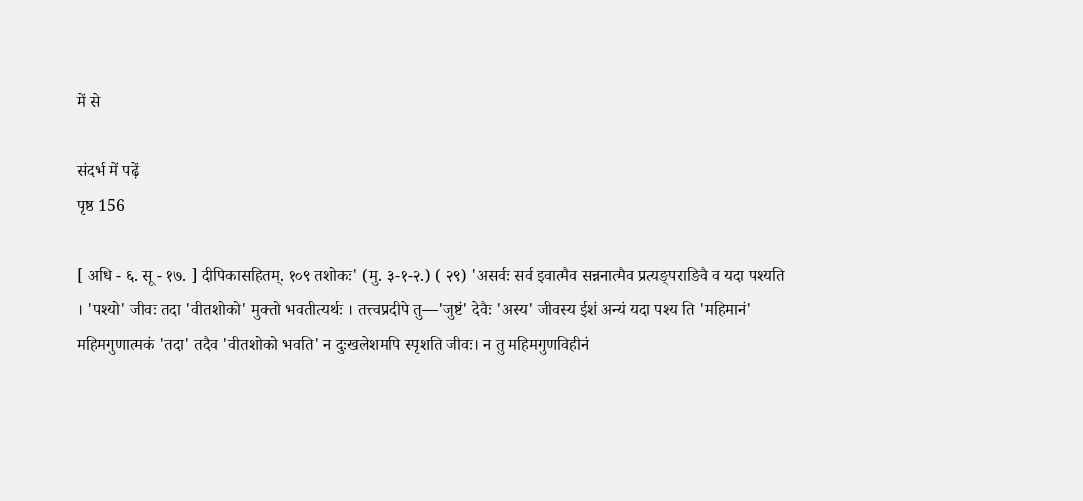में से

संदर्भ में पढ़ें
पृष्ठ 156

[ अधि - ६. सू - १७. ] दीपिकासहितम्. १०९ तशोकः' (मु. ३-१-२.) ( २९) 'असर्वः सर्व इवात्मैव सन्ननात्मैव प्रत्यङ्पराङिवै व यदा पश्यति । 'पश्यो' जीवः तदा 'वीतशोको' मुक्तो भवतीत्यर्थः । तत्त्वप्रदीपे तु—'जुष्टं' देवैः 'अस्य' जीवस्य ईशं अन्यं यदा पश्य ति 'महिमानं' महिमगुणात्मकं 'तदा' तदैव 'वीतशोको भवति' न दुःखलेशमपि स्पृशति जीवः। न तु महिमगुणविहीनं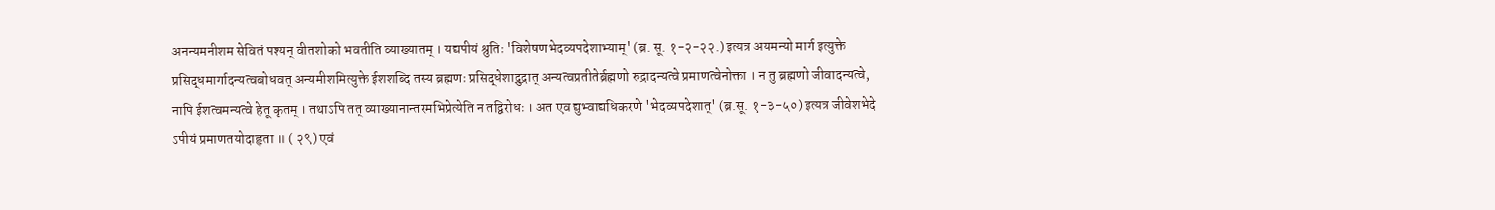अनन्यमनीशम सेवितं पश्यन् वीतशोको भवतीति व्याख्यातम् । यद्यपीयं श्रुतिः 'विशेषणभेदव्यपदेशाभ्याम्' (ब्र. सू. १-२-२२.) इत्यत्र अयमन्यो मार्ग इत्युक्ते प्रसिद्धमार्गादन्यत्वबोधवत् अन्यमीशमित्युक्ते ईशशब्दि तस्य ब्रह्मणः प्रसिद्धेशाद्रुद्रात् अन्यत्वप्रतीतेर्ब्रह्मणो रुद्रादन्यत्वे प्रमाणत्वेनोक्ता । न तु ब्रह्मणो जीवादन्यत्वे, नापि ईशत्वमन्यत्वे हेतू कृतम् । तथाऽपि तत् व्याख्यानान्तरमभिप्रेत्येति न तद्विरोधः । अत एव द्युभ्वाद्यधिकरणे 'भेदव्यपदेशात्' (ब्र.सू. १-३-५०) इत्यत्र जीवेशभेदे ऽपीयं प्रमाणतयोदाहृता ॥ ( २९) एवं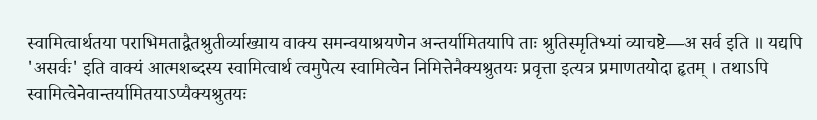स्वामित्वार्थतया पराभिमताद्वैतश्रुतीर्व्याख्याय वाक्य समन्वयाश्रयणेन अन्तर्यामितयापि ताः श्रुतिस्मृतिभ्यां व्याचष्टे—अ सर्व इति ॥ यद्यपि 'असर्वः' इति वाक्यं आत्मशब्दस्य स्वामित्वार्थ त्वमुपेत्य स्वामित्वेन निमित्तेनैक्यश्रुतयः प्रवृत्ता इत्यत्र प्रमाणतयोदा हृतम् । तथाऽपि स्वामित्वेनेवान्तर्यामितयाऽप्यैक्यश्रुतयः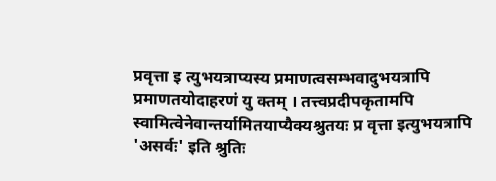प्रवृत्ता इ त्युभयत्राप्यस्य प्रमाणत्वसम्भवादुभयत्रापि प्रमाणतयोदाहरणं यु क्तम् । तत्त्वप्रदीपकृतामपि स्वामित्वेनेवान्तर्यामितयाप्यैक्यश्रुतयः प्र वृत्ता इत्युभयत्रापि 'असर्वः' इति श्रुतिः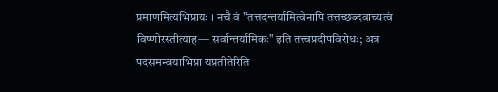प्रमाणमित्यभिप्रायः । नचै वं "तत्तदन्तर्यामित्वेनापि तत्तच्छब्दवाच्यत्वं विष्णोरस्तीत्याह— सर्वान्तर्यामिकः" इति तत्त्वप्रदीपविरोधः; अत्र पदसमन्वयाभिप्रा यप्रतीतेरिति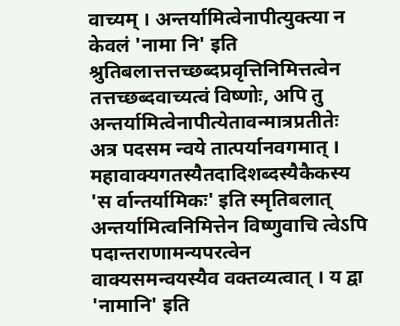वाच्यम् । अन्तर्यामित्वेनापीत्युक्त्या न केवलं 'नामा नि' इति श्रुतिबलात्तत्तच्छब्दप्रवृत्तिनिमित्तत्वेन तत्तच्छब्दवाच्यत्वं विष्णोः, अपि तु अन्तर्यामित्वेनापीत्येतावन्मात्रप्रतीतेः अत्र पदसम न्वये तात्पर्यानवगमात् । महावाक्यगतस्यैतदादिशब्दस्यैकैकस्य 'स र्वान्तर्यामिकः' इति स्मृतिबलात् अन्तर्यामित्वनिमित्तेन विष्णुवाचि त्वेऽपि पदान्तराणामन्यपरत्वेन वाक्यसमन्वयस्यैव वक्तव्यत्वात् । य द्वा 'नामानि' इति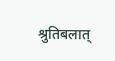श्रुतिबलात्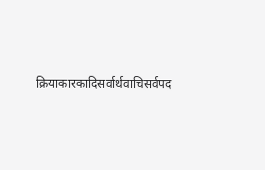क्रियाकारकादिसर्वार्थवाचिसर्वपद